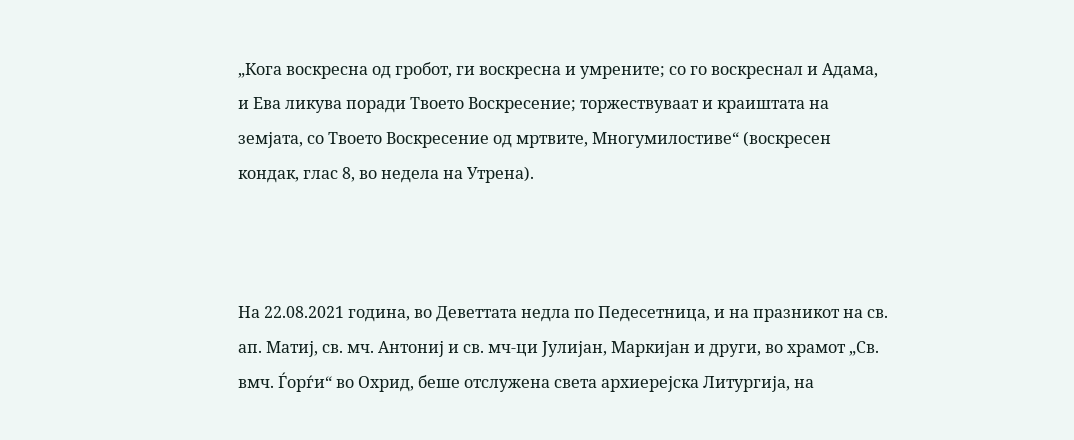„Кога воскресна од гробот, ги воскресна и умрените; со го воскреснал и Адама, и Ева ликува поради Твоето Воскресение; торжествуваат и краиштата на земјата, со Твоето Воскресение од мртвите, Многумилостиве“ (воскресен кондак, глас 8, во недела на Утрена).



На 22.08.2021 година, во Деветтата недла по Педесетница, и на празникот на св. ап. Матиј, св. мч. Антониј и св. мч-ци Јулијан, Маркијан и други, во храмот „Св. вмч. Ѓорѓи“ во Охрид, беше отслужена света архиерејска Литургија, на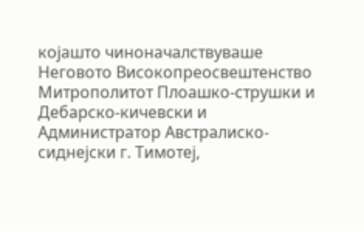којашто чиноначалствуваше Неговото Високопреосвештенство Митрополитот Плоашко-струшки и Дебарско-кичевски и Администратор Австралиско-сиднејски г. Тимотеј,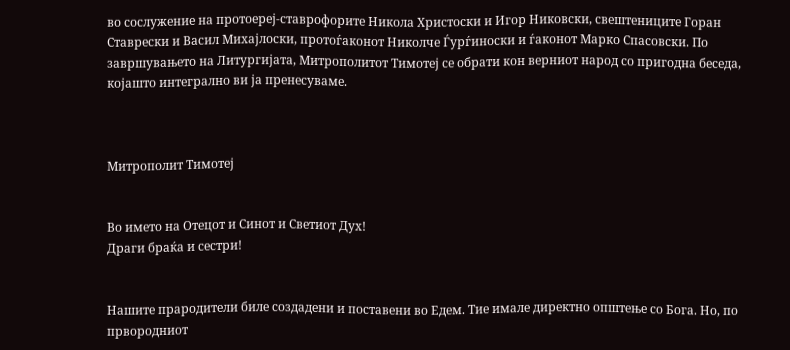во сослужение на протоереј-ставрофорите Никола Христоски и Игор Никовски, свештениците Горан Ставрески и Васил Михајлоски, протоѓаконот Николче Ѓурѓиноски и ѓаконот Марко Спасовски. По завршувањето на Литургијата, Митрополитот Тимотеј се обрати кон верниот народ со пригодна беседа, којашто интегрално ви ја пренесуваме.



Митрополит Тимотеј


Во името на Отецот и Синот и Светиот Дух!
Драги браќа и сестри!


Нашите прародители биле создадени и поставени во Едем. Тие имале директно општење со Бога. Но, по првородниот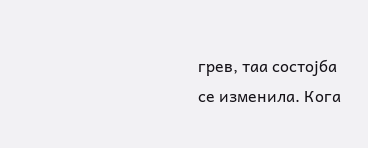грев, таа состојба се изменила. Кога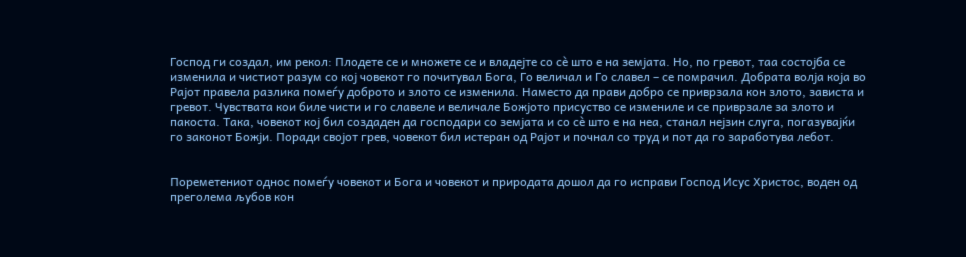Господ ги создал, им рекол: Плодете се и множете се и владејте со сѐ што е на земјата. Но, по гревот, таа состојба се изменила и чистиот разум со кој човекот го почитувал Бога, Го величал и Го славел – се помрачил. Добрата волја која во Рајот правела разлика помеѓу доброто и злото се изменила. Наместо да прави добро се приврзала кон злото, зависта и гревот. Чувствата кои биле чисти и го славеле и величале Божјото присуство се измениле и се приврзале за злото и пакоста. Така, човекот кој бил создаден да господари со земјата и со сѐ што е на неа, станал нејзин слуга, погазувајќи го законот Божји. Поради својот грев, човекот бил истеран од Рајот и почнал со труд и пот да го заработува лебот.


Пореметениот однос помеѓу човекот и Бога и човекот и природата дошол да го исправи Господ Исус Христос, воден од преголема љубов кон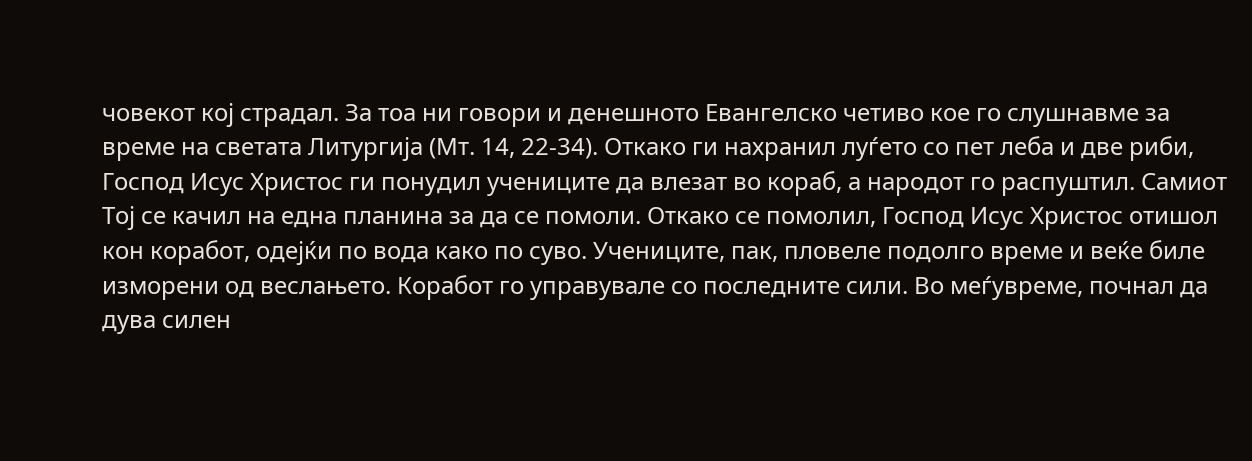човекот кој страдал. За тоа ни говори и денешното Евангелско четиво кое го слушнавме за време на светата Литургија (Мт. 14, 22-34). Откако ги нахранил луѓето со пет леба и две риби, Господ Исус Христос ги понудил учениците да влезат во кораб, а народот го распуштил. Самиот Тој се качил на една планина за да се помоли. Откако се помолил, Господ Исус Христос отишол кон коработ, одејќи по вода како по суво. Учениците, пак, пловеле подолго време и веќе биле изморени од веслањето. Коработ го управувале со последните сили. Во меѓувреме, почнал да дува силен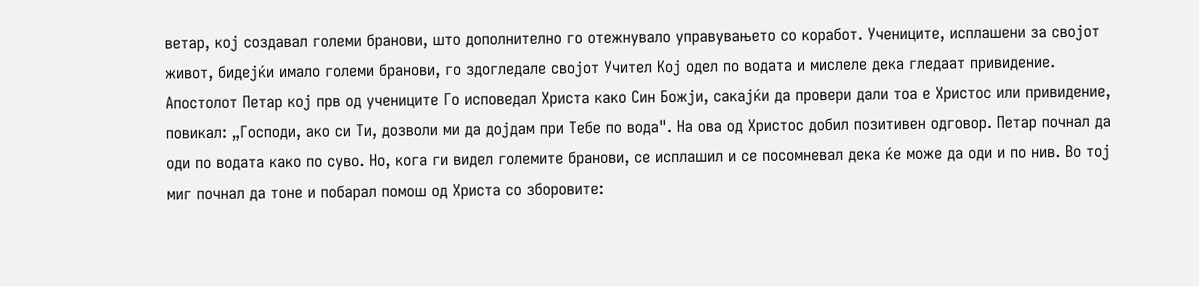ветар, кој создавал големи бранови, што дополнително го отежнувало управувањето со коработ. Учениците, исплашени за својот живот, бидејќи имало големи бранови, го здогледале својот Учител Кој одел по водата и мислеле дека гледаат привидение. Апостолот Петар кој прв од учениците Го исповедал Христа како Син Божји, сакајќи да провери дали тоа е Христос или привидение, повикал: „Господи, ако си Ти, дозволи ми да дојдам при Тебе по вода". На ова од Христос добил позитивен одговор. Петар почнал да оди по водата како по суво. Но, кога ги видел големите бранови, се исплашил и се посомневал дека ќе може да оди и по нив. Во тој миг почнал да тоне и побарал помош од Христа со зборовите: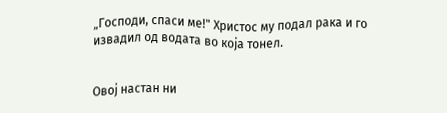„Господи, спаси ме!" Христос му подал рака и го извадил од водата во која тонел.


Овој настан ни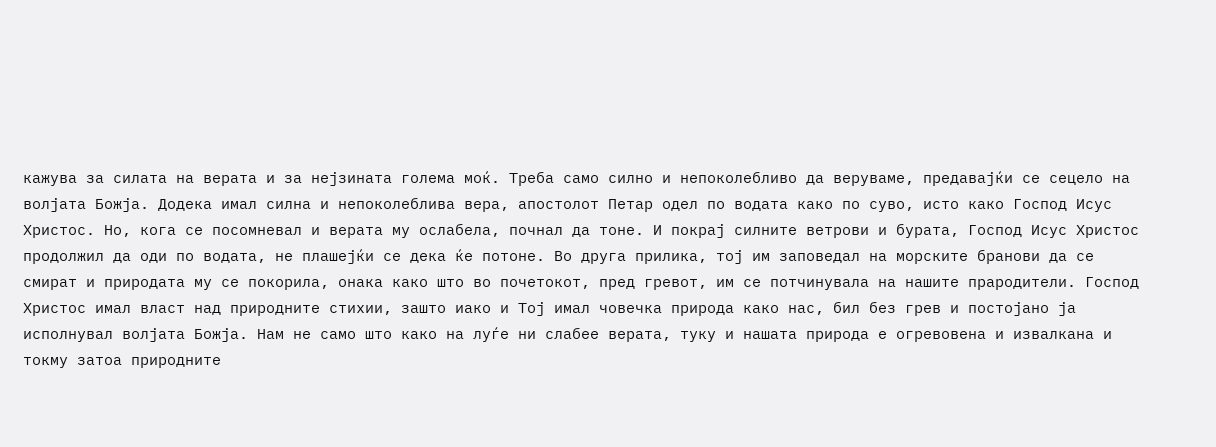кажува за силата на верата и за нејзината голема моќ. Треба само силно и непоколебливо да веруваме, предавајќи се сецело на волјата Божја. Додека имал силна и непоколеблива вера, апостолот Петар одел по водата како по суво, исто како Господ Исус Христос. Но, кога се посомневал и верата му ослабела, почнал да тоне. И покрај силните ветрови и бурата, Господ Исус Христос продолжил да оди по водата, не плашејќи се дека ќе потоне. Во друга прилика, тој им заповедал на морските бранови да се смират и природата му се покорила, онака како што во почетокот, пред гревот, им се потчинувала на нашите прародители. Господ Христос имал власт над природните стихии, зашто иако и Тој имал човечка природа како нас, бил без грев и постојано ја исполнувал волјата Божја. Нам не само што како на луѓе ни слабее верата, туку и нашата природа е огревовена и извалкана и токму затоа природните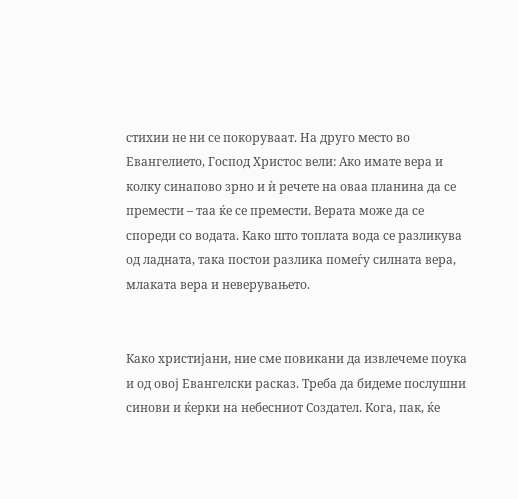стихии не ни се покоруваат. На друго место во Евангелието, Господ Христос вели: Ако имате вера и колку синапово зрно и ѝ речете на оваа планина да се премести – таа ќе се премести. Верата може да се спореди со водата. Како што топлата вода се разликува од ладната, така постои разлика помеѓу силната вера, млаката вера и неверувањето.


Како христијани, ние сме повикани да извлечеме поука и од овој Евангелски расказ. Треба да бидеме послушни синови и ќерки на небесниот Создател. Кога, пак, ќе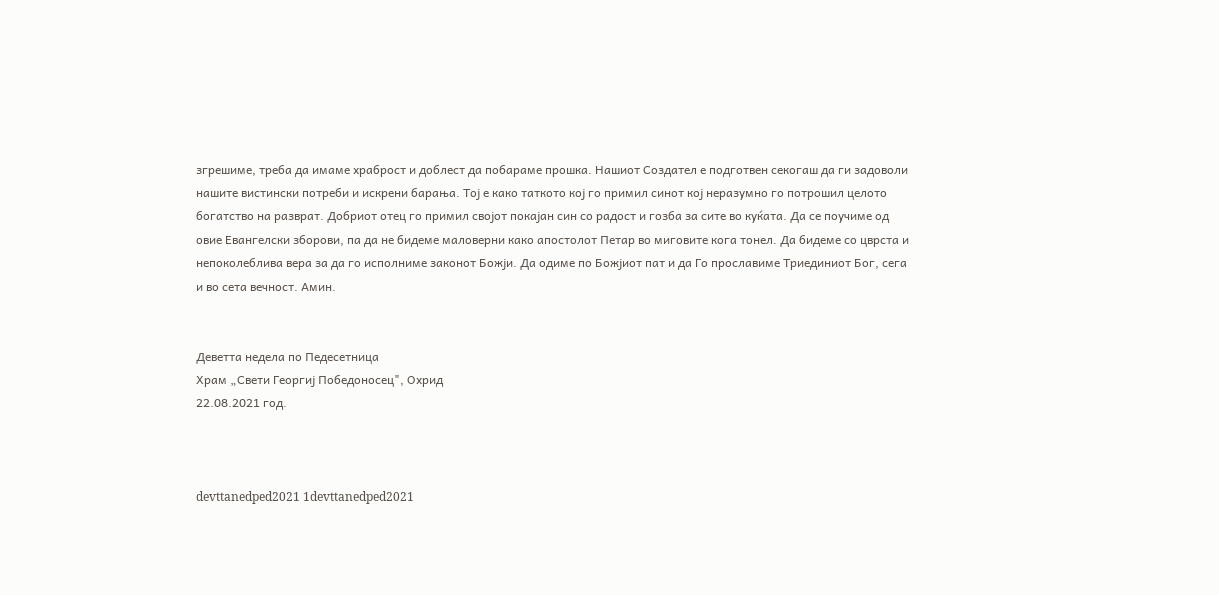згрешиме, треба да имаме храброст и доблест да побараме прошка. Нашиот Создател е подготвен секогаш да ги задоволи нашите вистински потреби и искрени барања. Тој е како таткото кој го примил синот кој неразумно го потрошил целото богатство на разврат. Добриот отец го примил својот покајан син со радост и гозба за сите во куќата. Да се поучиме од овие Евангелски зборови, па да не бидеме маловерни како апостолот Петар во миговите кога тонел. Да бидеме со цврста и непоколеблива вера за да го исполниме законот Божји. Да одиме по Божјиот пат и да Го прославиме Триединиот Бог, сега и во сета вечност. Амин.


Деветта недела по Педесетница
Храм „Свети Георгиј Победоносец", Охрид
22.08.2021 год.



devttanedped2021 1devttanedped2021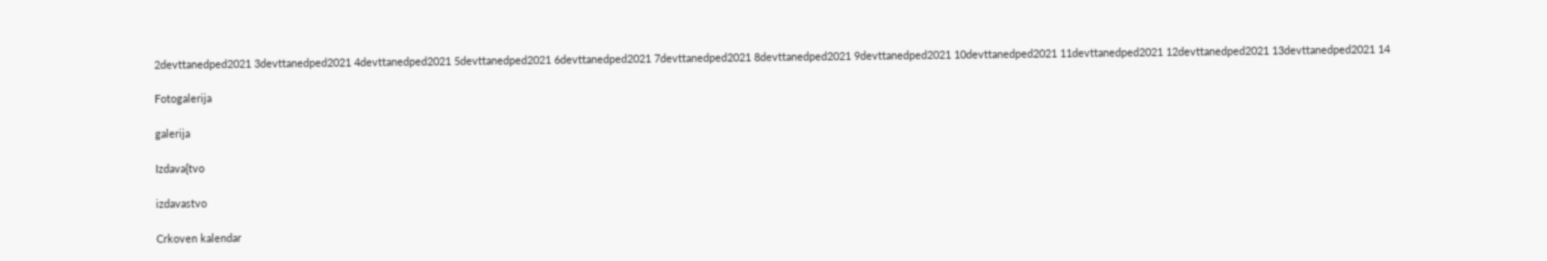2devttanedped2021 3devttanedped2021 4devttanedped2021 5devttanedped2021 6devttanedped2021 7devttanedped2021 8devttanedped2021 9devttanedped2021 10devttanedped2021 11devttanedped2021 12devttanedped2021 13devttanedped2021 14

Fotogalerija

galerija

Izdava{tvo

izdavastvo

Crkoven kalendar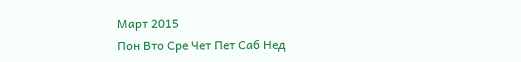Март 2015
Пон Вто Сре Чет Пет Саб Нед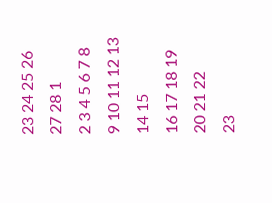23 24 25 26 27 28 1
2 3 4 5 6 7 8
9 10 11 12 13 14 15
16 17 18 19 20 21 22
23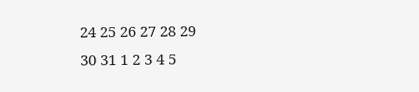24 25 26 27 28 29
30 31 1 2 3 4 5